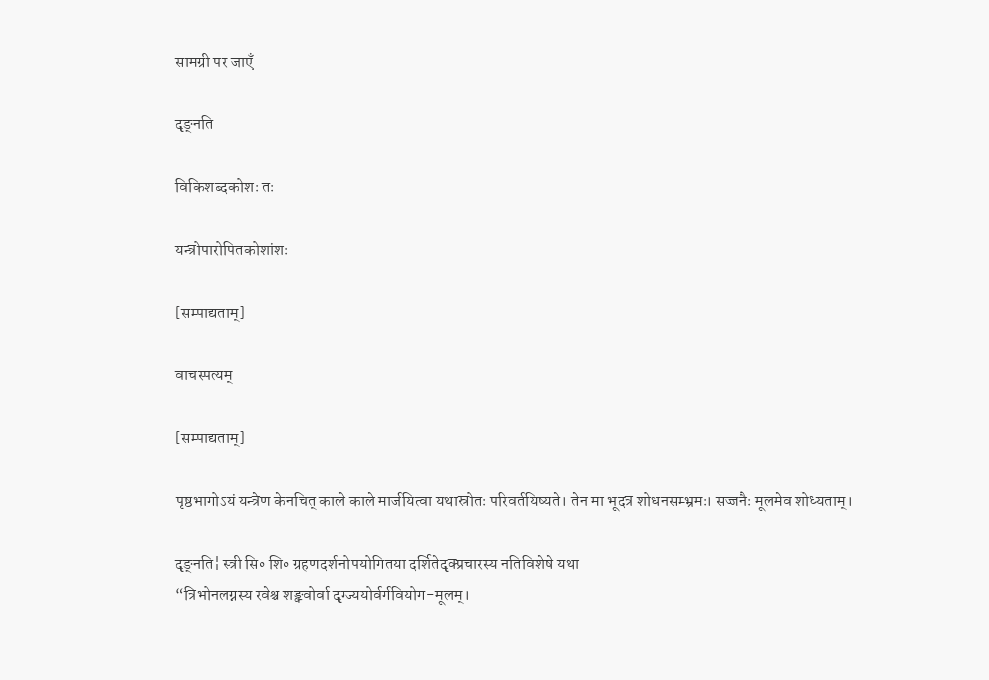सामग्री पर जाएँ

दृङ्नति

विकिशब्दकोशः तः

यन्त्रोपारोपितकोशांशः

[सम्पाद्यताम्]

वाचस्पत्यम्

[सम्पाद्यताम्]

पृष्ठभागोऽयं यन्त्रेण केनचित् काले काले मार्जयित्वा यथास्रोतः परिवर्तयिष्यते। तेन मा भूदत्र शोधनसम्भ्रमः। सज्जनैः मूलमेव शोध्यताम्।

दृङ्नति¦ स्त्री सि॰ शि॰ ग्रहणदर्शनोपयोगितया दर्शितेदृक्प्रचारस्य नतिविशेषे यथा
“त्रिभोनलग्नस्य रवेश्च शङ्क्वोर्वा दृग्ज्ययोर्वर्गवियोग-मूलम्।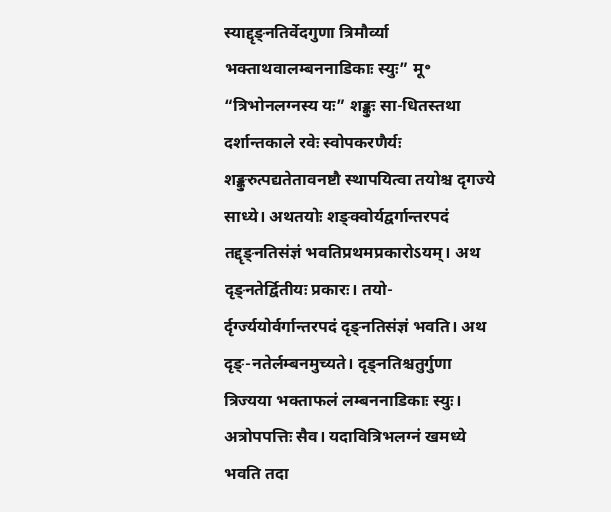स्याद्दृङ्नतिर्वेदगुणा त्रिमौर्व्या भक्ताथवालम्बननाडिकाः स्युः” मू॰
“त्रिभोनलग्नस्य यः” शङ्कुः सा-धितस्तथा दर्शान्तकाले रवेः स्वोपकरणैर्यः शङ्कुरुत्पद्यतेतावनष्टौ स्थापयित्वा तयोश्च दृगज्ये साध्ये। अथतयोः शङ्क्वोर्यद्वर्गान्तरपदं तद्दृङ्नतिसंज्ञं भवतिप्रथमप्रकारोऽयम्। अथ दृङ्नतेर्द्वितीयः प्रकारः। तयो-र्दृर्ग्ज्ययोर्वर्गान्तरपदं दृङ्नतिसंज्ञं भवति। अथ दृङ्-नतेर्लम्बनमुच्यते। दृङ्नतिश्चतुर्गुणा त्रिज्यया भक्ताफलं लम्बननाडिकाः स्युः। अत्रोपपत्तिः सैव। यदावित्रिभलग्नं खमध्ये भवति तदा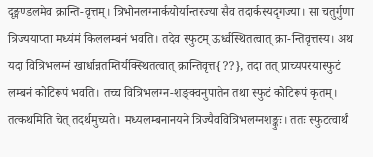दृङ्मण्डलमेव क्रान्ति-वृत्तम्। त्रिभोनलग्नार्कयोर्यान्तरज्या सैव तदार्कस्यदृगज्या। सा चतुर्गुणा त्रिज्ययाप्ता मध्यंमं किललम्बनं भवति। तदेव स्फुटम् ऊर्ध्वस्थितत्वात् क्रा-न्तिवृत्तस्य। अथ यदा वित्रिभलग्नं खार्धान्नतम्तिर्यक्स्थितत्वात् क्रान्तिवृत्त{??}, तदा तत् प्राच्यपरयास्फुटं लम्बनं कोटिरूपं भवति। तच्च वित्रिभलग्न-शङ्क्वनुपातेन तथा स्फुटं कोटिरूपं कृतम्। तत्कथमिति चेत् तदर्थमुच्यते। मध्यलम्बनानयने त्रिज्यैववित्रिभलग्नशङ्कुः। ततः स्फुटत्वार्थं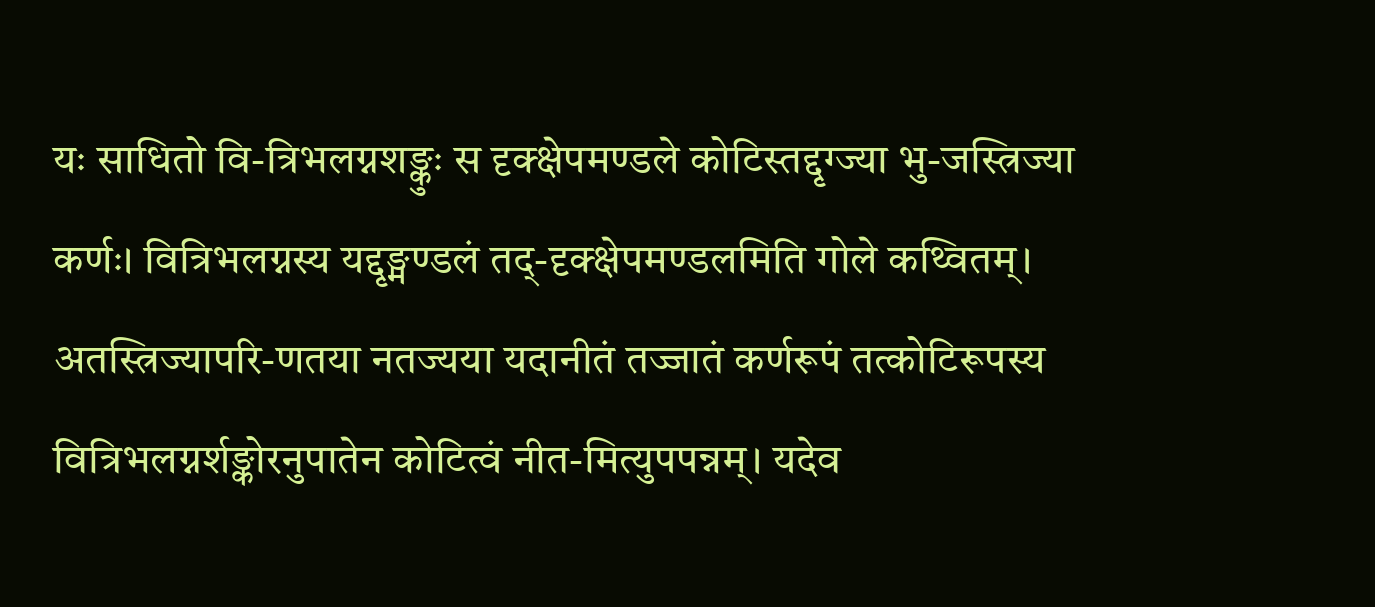यः साधितो वि-त्रिभलग्नशङ्कुः स दृक्क्षेपमण्डले कोटिस्तद्दृग्ज्या भु-जस्त्रिज्या कर्णः। वित्रिभलग्नस्य यद्दृङ्मण्डलं तद्-दृक्क्षेपमण्डलमिति गोले कथ्वितम्। अतस्त्रिज्यापरि-णतया नतज्यया यदानीतं तज्जातं कर्णरूपं तत्कोटिरूपस्य वित्रिभलग्नर्शङ्कोरनुपातेन कोटित्वं नीत-मित्युपपन्नम्। यदेव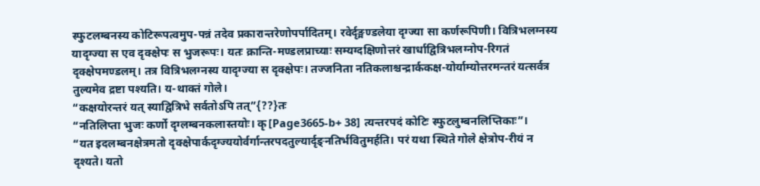स्फुटलम्बनस्य कोटिरूपत्वमुप-पन्नं तदेव प्रकारान्तरेणोपर्पादितम्। रवेर्दृङ्मण्डलेया दृग्ज्या सा कर्णरूपिणी। वित्रिभलग्नस्य यादृग्ज्या स एव दृक्क्षेपः स भुजरूपः। यतः क्रान्ति-मण्डलप्राच्याः सम्यग्दक्षिणोत्तरं खार्धाद्वित्रिभलग्नोप-रिगतं दृक्क्षेपमण्डलम्। तत्र वित्रिभलग्नस्य यादृग्ज्या स दृक्क्षेपः। तज्जनिता नतिकलाश्चन्द्रार्ककक्ष-योर्याम्योत्तरमन्तरं यत्सर्वत्र तुल्यमेव द्रष्टा पश्यति। य-थाक्तं गोले।
“कक्षयोरन्तरं यत् स्याद्वित्रिभे सर्वतोऽपि तत्”{??}तः
“नतिलिप्ता भुजः कर्णो दृग्लम्बनकलास्तयोः। कृ[Page3665-b+ 38] त्यन्तरपदं कोटिः स्फुटलुम्बनलिप्तिकाः”।
“यत इदलम्बनक्षेत्रमतो दृक्क्षेपार्कदृग्ज्ययोर्वर्गान्तरपदतुल्यार्दृङ्नतिर्भवितुमर्हति। परं यथा स्थिते गोले क्षेत्रोप-रीयं न दृश्यते। यतो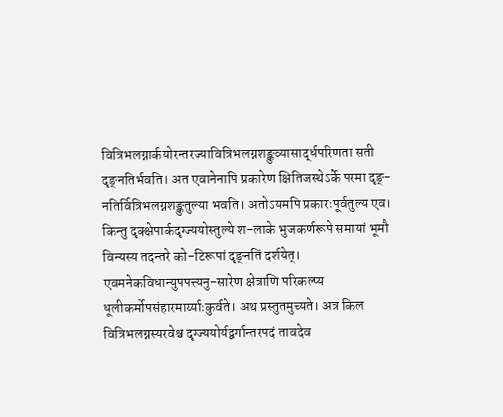वित्रिभलग्नार्कयोरन्तरज्यावित्रिभलग्नशङ्कुव्यासार्द्धपरिणता सती दृङ्नतिर्भवति। अत एवानेनापि प्रकारेण क्षितिजस्थेऽर्के परमा दृङ्-नतिर्वित्रिभलग्नशङ्कुतुल्या भवति। अतोऽयमपि प्रकारःपूर्वतुल्य एव। किन्तु दृक्क्षेपार्कदृग्ज्ययोस्तुल्ये श-लाके भुजकर्णरूपे समायां भूमौ विन्यस्य तदन्तरे को-टिरूपां दृङ्नतिं दर्शयेत्। एवमनेकविधान्युपपत्त्यनु-सारेण क्षेत्राणि परिकल्प्य धूलीकर्मोपसंहारमार्य्याःकुर्वते। अथ प्रस्तुतमुच्यते। अत्र किल वित्रिभलग्नस्यरवेश्च दृग्ज्ययोर्यद्वर्गान्तरपदं तावदेव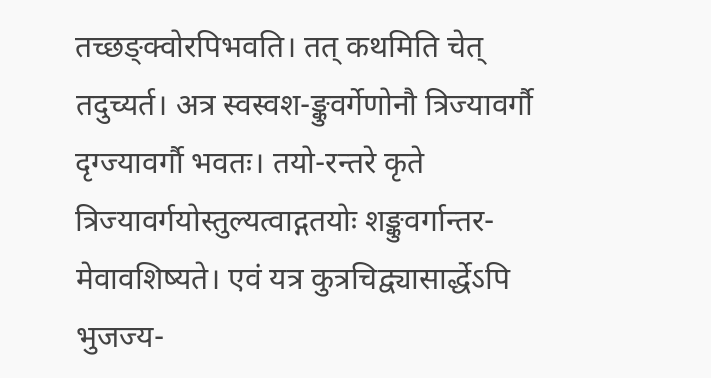तच्छङ्क्वोरपिभवति। तत् कथमिति चेत् तदुच्यर्त। अत्र स्वस्वश-ङ्कुवर्गेणोनौ त्रिज्यावर्गौ दृग्ज्यावर्गौ भवतः। तयो-रन्तरे कृते त्रिज्यावर्गयोस्तुल्यत्वाद्गतयोः शङ्कुवर्गान्तर-मेवावशिष्यते। एवं यत्र कुत्रचिद्व्यासार्द्धेऽपि भुजज्य-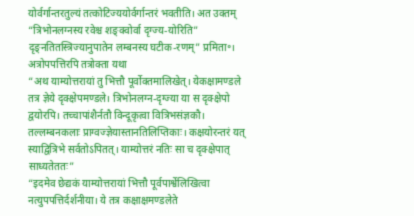योर्वर्गान्तरतुल्यं तत्कोटिज्ययोर्वर्गान्तरं भवतीति। अत उक्तम्
“त्रिभोनलग्नस्य रवेश्च शङ्क्वोर्वा दृग्ज्य-योरिति” दृङ्नतितस्त्रिज्यानुपातेन लम्बनस्य घटीक-रणम्” प्रमिता॰। अत्रोपपत्तिरपि तत्रोक्ता यथा
“अथ याम्योत्तरायां तु भित्तौ पूर्वोक्तमालिखेत्। येकक्षामण्डले तत्र ज्ञेये दृक्क्षेपमण्डले। त्रिभोनलग्न-दृग्ज्या या स दृक्क्षेपो द्वयोरपि। तच्चापांशैर्नतौ विन्दूकृत्वा वित्रिभसंज्ञकौ। तल्लम्बनकलाः प्राग्वज्ज्ञेयास्तानतिलिप्तिकाः। कक्षयोरन्तरं यत् स्याद्वित्रिभे सर्वतोऽपितत्। याम्योत्तरं नतिः सा च दृक्क्षेपात् साध्यतेततः”
“इदमेव छेद्यकं याम्योत्तरायां भित्तौ पूर्वपार्श्वेलिखित्वा नत्युपपत्तिर्दर्शनीया। ये तत्र कक्षाक्षमण्डलेते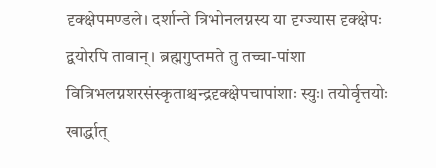दृक्क्षेपमण्डले। दर्शान्ते त्रिभोनलग्नस्य या दृग्ज्यास दृक्क्षेपः द्वयोरपि तावान्। ब्रह्मगुप्तमते तु तच्चा-पांशा वित्रिभलग्नशरसंस्कृताश्चन्द्रदृक्क्षेपचापांशाः स्युः। तयोर्वृत्तयोः खार्द्धात्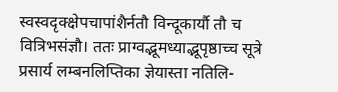स्वस्वदृक्क्षेपचापांशैर्नतौ विन्दूकार्यौ तौ च वित्रिभसंज्ञौ। ततः प्राग्वद्भूमध्याद्भूपृष्ठाच्च सूत्रे प्रसार्य लम्बनलिप्तिका ज्ञेयास्ता नतिलि-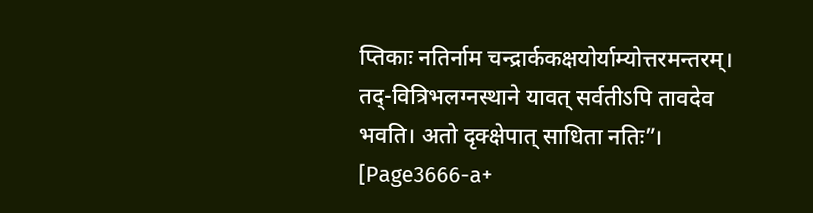प्तिकाः नतिर्नाम चन्द्रार्ककक्षयोर्याम्योत्तरमन्तरम्। तद्-वित्रिभलग्नस्थाने यावत् सर्वतीऽपि तावदेव भवति। अतो दृक्क्षेपात् साधिता नतिः”। [Page3666-a+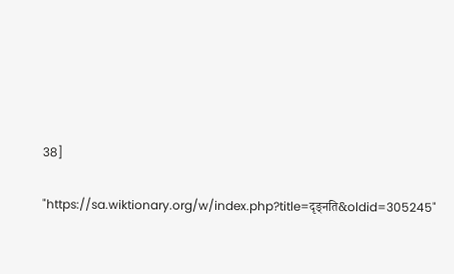38]

"https://sa.wiktionary.org/w/index.php?title=दृङ्नति&oldid=305245"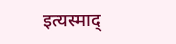इत्यस्माद्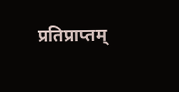प्रतिप्राप्तम्